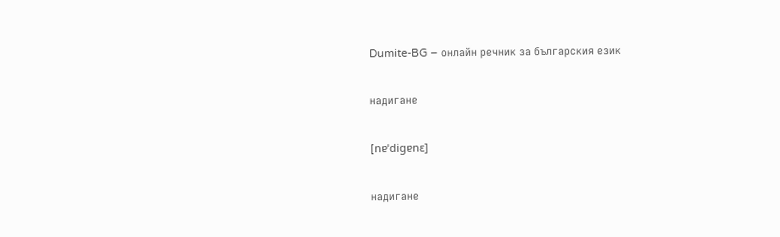Dumite-BG – онлайн речник за българския език

надигане

[nɐˈdiɡɐnɛ]

надигане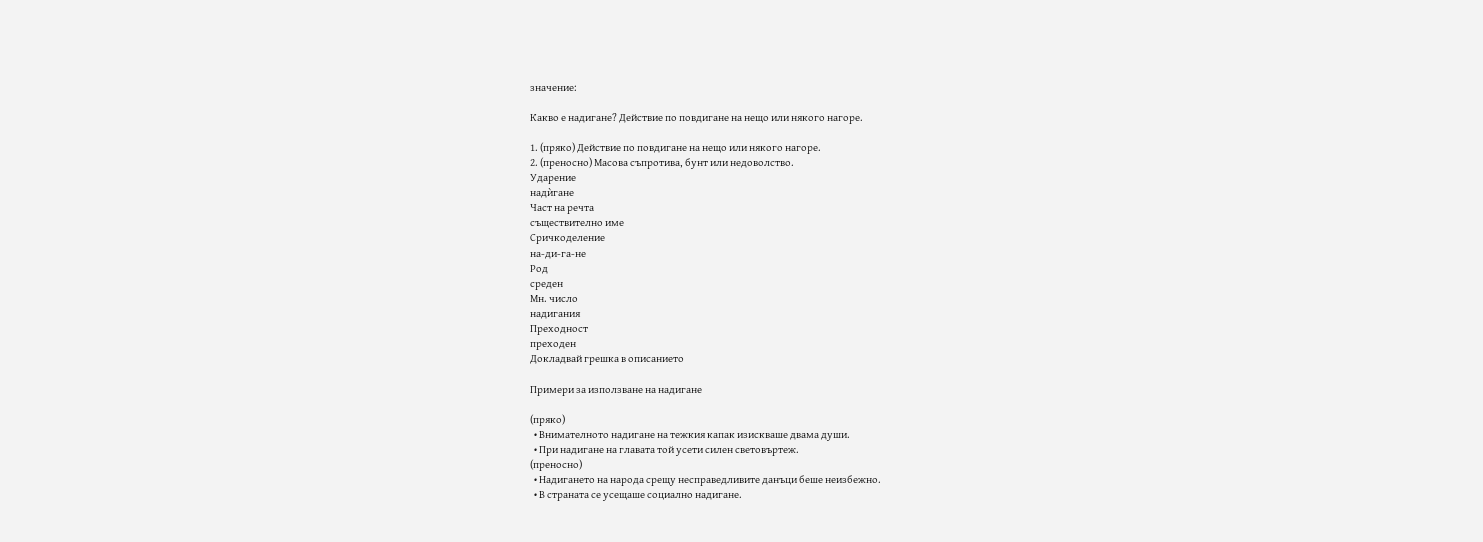значение:

Какво е надигане? Действие по повдигане на нещо или някого нагоре.

1. (пряко) Действие по повдигане на нещо или някого нагоре.
2. (преносно) Масова съпротива, бунт или недоволство.
Ударение
надѝгане
Част на речта
съществително име
Сричкоделение
на-ди-га-не
Род
среден
Мн. число
надигания
Преходност
преходен
Докладвай грешка в описанието

Примери за използване на надигане

(пряко)
  • Внимателното надигане на тежкия капак изискваше двама души.
  • При надигане на главата той усети силен световъртеж.
(преносно)
  • Надигането на народа срещу несправедливите данъци беше неизбежно.
  • В страната се усещаше социално надигане.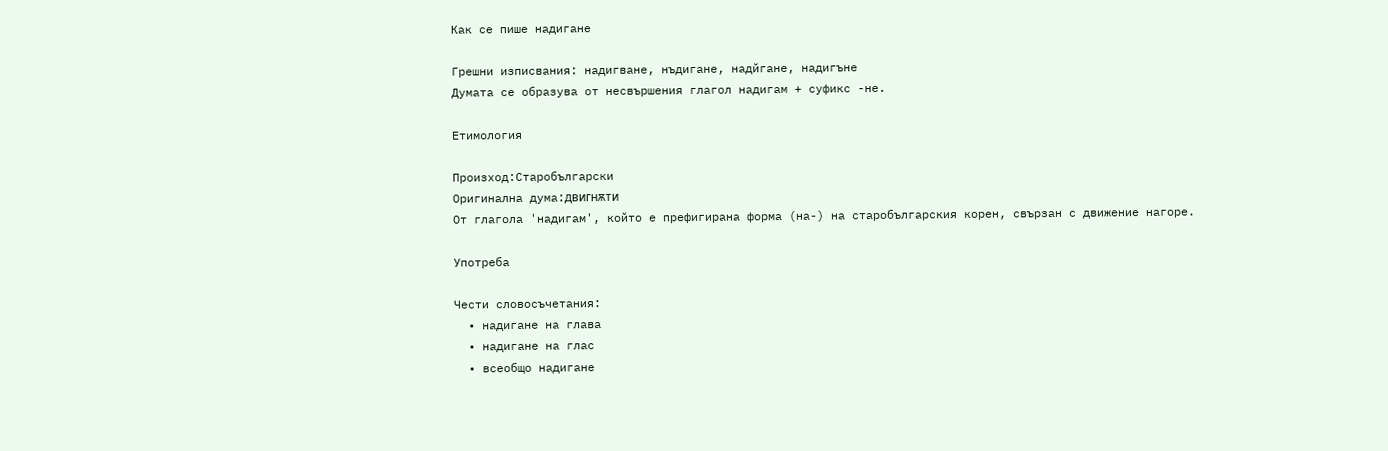Как се пише надигане

Грешни изписвания: надигване, нъдигане, надйгане, надигъне
Думата се образува от несвършения глагол надигам + суфикс -не.

Етимология

Произход:Старобългарски
Оригинална дума:двигнѫти
От глагола 'надигам', който е префигирана форма (на-) на старобългарския корен, свързан с движение нагоре.

Употреба

Чести словосъчетания:
  • надигане на глава
  • надигане на глас
  • всеобщо надигане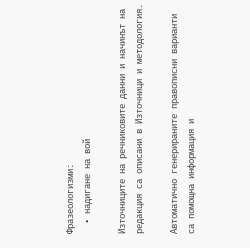Фразеологизми:
  • надигане на вой

Източниците на речниковите данни и начинът на редакция са описани в Източници и методология.

Автоматично генерираните правописни варианти са помощна информация и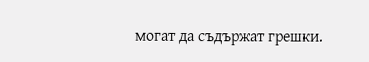могат да съдържат грешки.